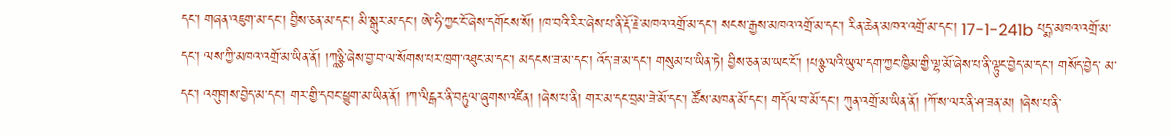དང་། གཞན་འཇུག་མ་དང་། བྱིས་ཅན་མ་དང་། མི་སྒུར་མ་དང་། ཨེ་ཧི་ཀྱང་ངོ་ཞེས་དགོངས་སོ། །ཁ་བའི་རིར་ཞེས་པ་ནི་རྡོ་རྗེ་མཁའ་འགྲོ་མ་དང་། སངས་རྒྱས་མཁའ་འགྲོ་མ་དང་། རིན་ཆེན་མཁའ་འགྲོ་མ་དང་། 17-1-241b པདྨ་མཁའ་འགྲོ་མ་དང་། ལས་ཀྱི་མཁའ་འགྲོ་མ་ཡིན་ནོ། །ཀཱཉྩི་ཞེས་བྱ་བ་ལ་སོགས་པར་ཁྲག་འཐུང་མ་དང་། མདངས་ཟ་མ་དང་། འོད་ཟ་མ་དང་། གསུམ་པ་ཡིན་ཏེ། བྱིས་ཅན་མ་ཡང་ངོ་། །པཉྩ་ལའི་ཡུལ་དག་ཀྱང་ཁྱིམ་གྱི་ལྷ་མོ་ཞེས་པ་ནི་ལྟུང་བྱེད་མ་དང་། གསོད་བྱེད་ མ་དང་། འགུགས་བྱེད་མ་དང་། གར་གྱི་དབང་ཕྱུག་མ་ཡིན་ནོ། །ཀ་ལིངྒར་ནི་བརྟུལ་ཞུགས་འཛིན། །ཞེས་པ་ནི། གར་མ་དང་བྲམ་ཟེ་མོ་དང་། ཚོས་མཁན་མོ་དང་། གདོལ་བ་མོ་དང་། ཀུན་འགྲོ་མ་ཡིན་ནོ། །ཀོ་ས་ལར་ནི་ཤ་ཟན་མ། །ཞེས་པ་ནི་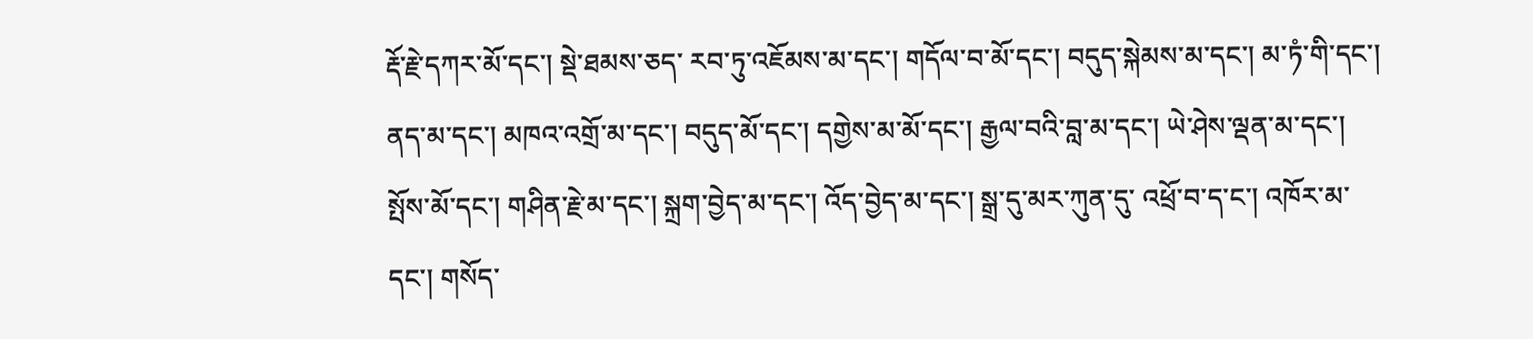རྡོ་རྗེ་དཀར་མོ་དང་། སྡེ་ཐམས་ཅད་ རབ་ཏུ་འཇོམས་མ་དང་། གདོལ་བ་མོ་དང་། བདུད་སྐེམས་མ་དང་། མ་ཏཾ་གི་དང་། ནད་མ་དང་། མཁའ་འགྲོ་མ་དང་། བདུད་མོ་དང་། དགྱེས་མ་མོ་དང་། རྒྱལ་བའི་བླ་མ་དང་། ཡེ་ཤེས་ལྡན་མ་དང་། སྤོས་མོ་དང་། གཤིན་རྗེ་མ་དང་། སྐྲག་བྱེད་མ་དང་། འོད་བྱེད་མ་དང་། སྒྲ་དུ་མར་ཀུན་དུ་ འཕྲོ་བ་ད་ང་། འཁོར་མ་དང་། གསོད་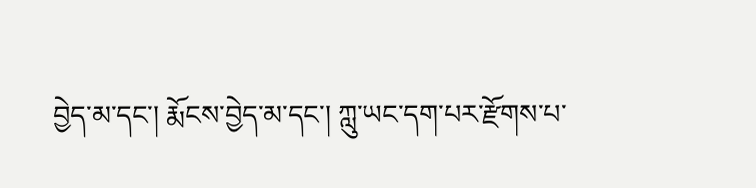བྱེད་མ་དང་། རྨོངས་བྱེད་མ་དང་། ཀླུ་ཡང་དག་པར་རྫོགས་པ་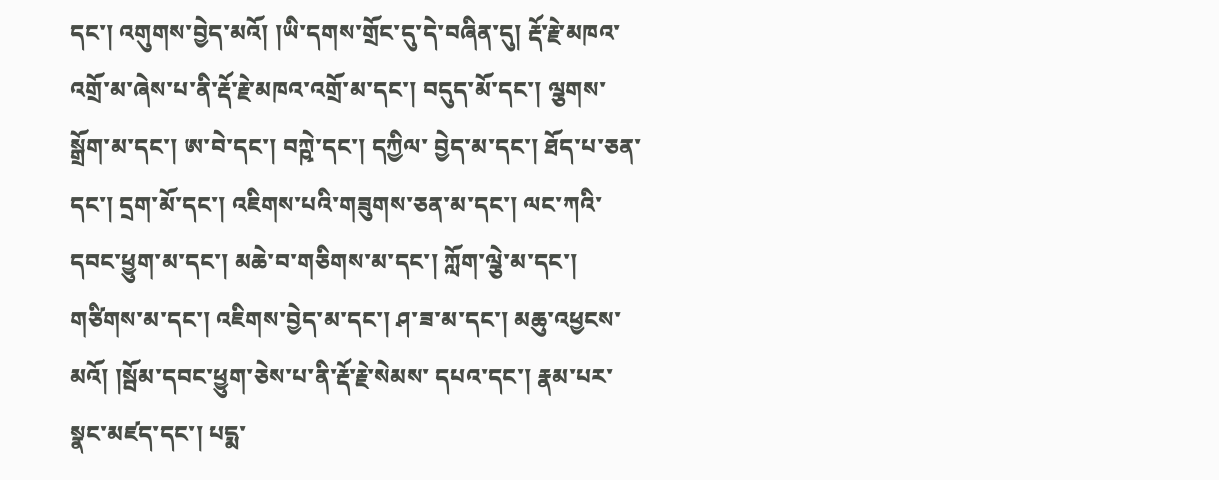དང་། འགུགས་བྱེད་མའོ། །ཡི་དགས་གྲོང་དུ་དེ་བཞིན་དུ། རྡོ་རྗེ་མཁའ་འགྲོ་མ་ཞེས་པ་ནི་རྡོ་རྗེ་མཁའ་འགྲོ་མ་དང་། བདུད་མོ་དང་། ལྕགས་སྒྲོག་མ་དང་། ཨ་བེ་དང་། བཀྵེ་དང་། དཀྱིལ་ བྱེད་མ་དང་། ཐོད་པ་ཅན་དང་། དྲག་མོ་དང་། འཇིགས་པའི་གཟུགས་ཅན་མ་དང་། ལང་ཀའི་དབང་ཕྱུག་མ་དང་། མཆེ་བ་གཅིགས་མ་དང་། ཀློག་ལྕེ་མ་དང་། གཙིགས་མ་དང་། འཇིགས་བྱེད་མ་དང་། ཤ་ཟ་མ་དང་། མཆུ་འཕྱངས་མའོ། །སྦོམ་དབང་ཕྱུག་ཅེས་པ་ནི་རྡོ་རྗེ་སེམས་ དཔའ་དང་། རྣམ་པར་སྣང་མཛད་དང་། པདྨ་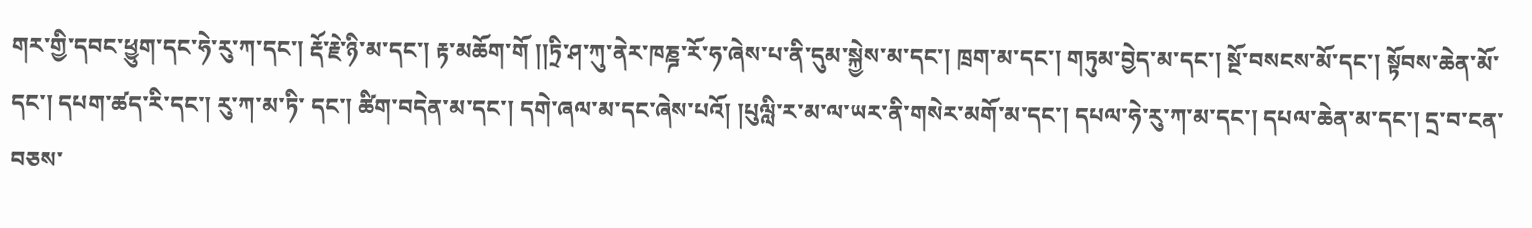གར་གྱི་དབང་ཕྱུག་དང་ཧེ་རུ་ཀ་དང་། རྡོ་རྗེ་ཉི་མ་དང་། རྟ་མཆོག་གོ །།ཏྲི་ཤ་ཀུ་ནེར་ཁཎྜ་རོ་ཧ་ཞེས་པ་ནི་དུམ་སྐྱེས་མ་དང་། ཁྲག་མ་དང་། གཏུམ་བྱེད་མ་དང་། སྔོ་བསངས་མོ་དང་། སྟོབས་ཆེན་མོ་དང་། དཔག་ཚད་རི་དང་། རུ་ཀ་མ་ཏི་ དང་། ཚིག་བདེན་མ་དང་། དགེ་ཞལ་མ་དང་ཞེས་པའོ། །པུལླི་ར་མ་ལ་ཡར་ནི་གསེར་མགོ་མ་དང་། དཔལ་ཧེ་རུ་ཀ་མ་དང་། དཔལ་ཆེན་མ་དང་། དྲ་བ་ངན་བཅས་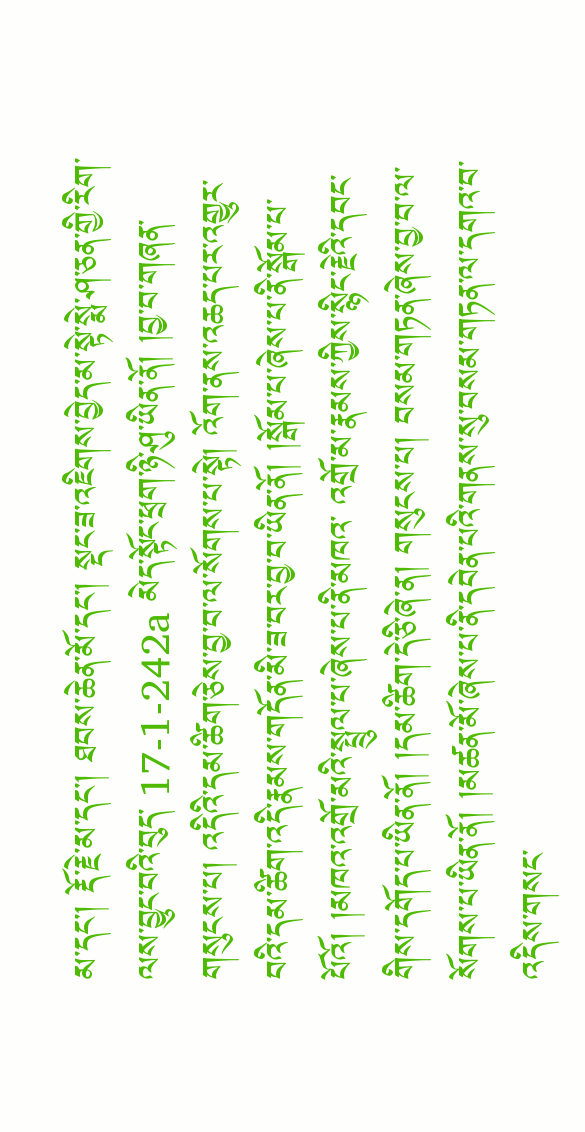མ་དང་། རྡོ་རྗེ་མ་དང་། ཐབས་ཆེན་མོ་དང་། སྡང་ཟ་འཇིགས་བྱེད་མ་སྟེ་སྨེ་ཤ་ཅན་གྱི་རིག་ལས་བྱུང་བའི་བུད་ 17-1-242a མེད་སྟོང་ཕྲག་ཉི་ཤུ་ཡིན་ནོ། །བྱ་བ་གཞན་གསུངས་པ། འདིའི་དམ་ཚིག་ཅེས་བྱ་བ་ལ་སོགས་པ་སྟེ། འོག་ནས་འཆད་པར་འགྱུར་བའི་དམ་ཚིག་འདི་རྣམས་གདོན་མི་ཟ་བར་བྱ་བ་ཡིན་ནོ། །སྒོམ་པ་ཞེས་པ་ནི་སྒོམ་པ་པོའོ། །མཁའ་འགྲོ་མའི་སྤྲུལ་པ་ཞེས་པ་ནི་མཁའ་ འགྲོ་མ་རྣམས་ཀྱིས་སྙིང་རྗེའི་དབང་གིས་དགོད་པ་ཡིན་ནོ། །དམ་ཚིག་དེ་ཅི་ཞེ་ན། གསུངས་པ། བསམ་གཏན་ཞེས་བྱ་བ་ལ་སོགས་པ་ཡིན་ནོ། །མཚན་མོ་ཞེས་པ་ནི་དབེན་པའི་གནས་སུ་བསམ་གཏན་ལ་དགའ་བ་འདིས་གསང་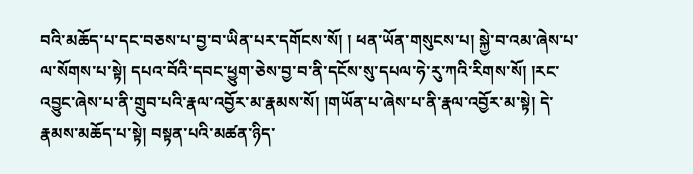བའི་མཆོད་པ་དང་བཅས་པ་བྱ་བ་ཡིན་པར་དགོངས་སོ། ། ཕན་ཡོན་གསུངས་པ། སྐྱེ་བ་འམ་ཞེས་པ་ལ་སོགས་པ་སྟེ། དཔའ་བོའི་དབང་ཕྱུག་ཅེས་བྱ་བ་ནི་དངོས་སུ་དཔལ་ཧེ་རུ་ཀའི་རིགས་སོ། །རང་འབྱུང་ཞེས་པ་ནི་གྲུབ་པའི་རྣལ་འབྱོར་མ་རྣམས་སོ། །གཡོན་པ་ཞེས་པ་ནི་རྣལ་འབྱོར་མ་སྟེ། དེ་རྣམས་མཆོད་པ་སྟེ། བསྟན་པའི་མཚན་ཉིད་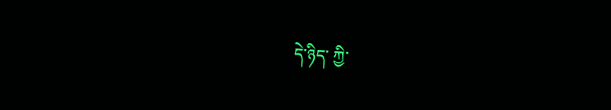དེ་ཉིད་ ཀྱི་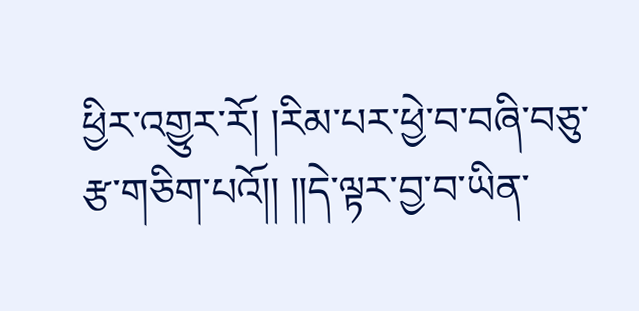ཕྱིར་འགྱུར་རོ། །རིམ་པར་ཕྱེ་བ་བཞི་བཅུ་རྩ་གཅིག་པའོ།། །།དེ་ལྟར་བྱ་བ་ཡིན་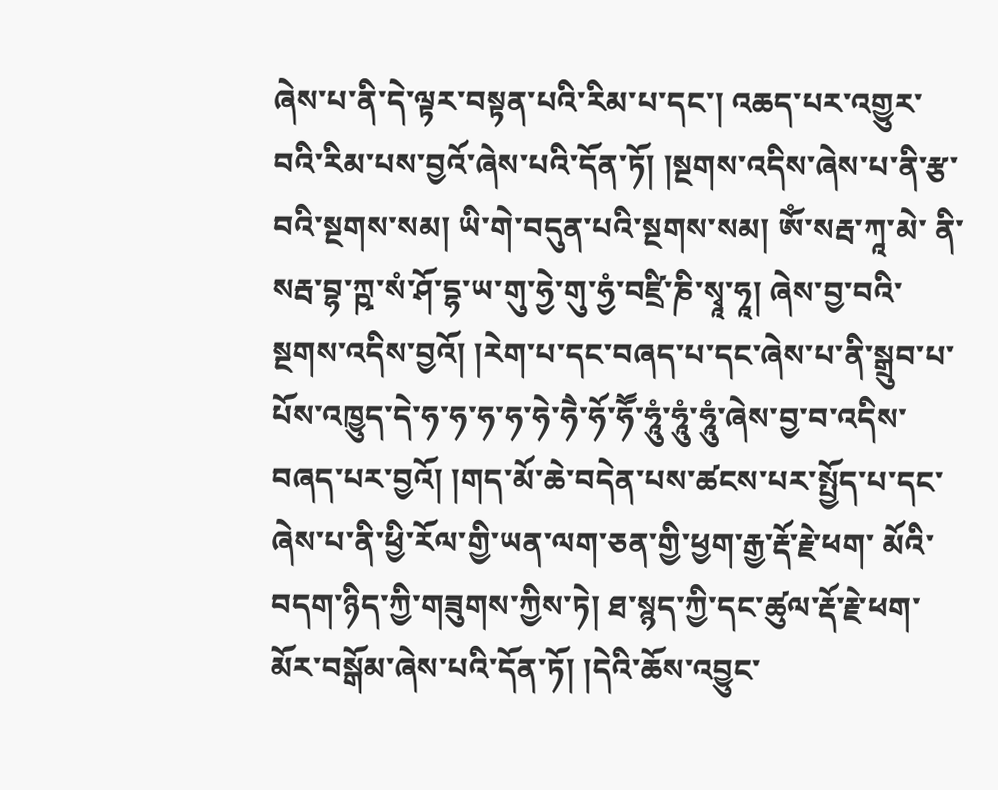ཞེས་པ་ནི་དེ་ལྟར་བསྟན་པའི་རིམ་པ་དང་། འཆད་པར་འགྱུར་བའི་རིམ་པས་བྱའོ་ཞེས་པའི་དོན་ཏོ། །སྔགས་འདིས་ཞེས་པ་ནི་རྩ་བའི་སྔགས་སམ། ཡི་གེ་བདུན་པའི་སྔགས་སམ། ཨོཾ་སརྦ་ཀཱ་མེ་ ནི་སརྦ་བྷ་ཀྵ་སཾ་ཤོ་དྷ་ཡ་གུ་ཧྱེ་གུ་ཧྱཾ་བཛྲི་ཎི་སྭཱ་ཧཱ། ཞེས་བྱ་བའི་སྔགས་འདིས་བྱའོ། །རེག་པ་དང་བཞད་པ་དང་ཞེས་པ་ནི་སྒྲུབ་པ་པོས་འཁྱུད་དེ་ཧ་ཧ་ཧ་ཧ་ཧེ་ཧཻ་ཧོ་ཧཽ་ཧཱུཾ་ཧཱུཾ་ཧཱུཾ་ཞེས་བྱ་བ་འདིས་བཞད་པར་བྱའོ། །གད་མོ་ཆེ་བདེན་པས་ཚངས་པར་སྤྱོད་པ་དང་ཞེས་པ་ནི་ཕྱི་རོལ་གྱི་ཡན་ལག་ཅན་གྱི་ཕྱག་རྒྱ་རྡོ་རྗེ་ཕག་ མོའི་བདག་ཉིད་ཀྱི་གཟུགས་ཀྱིས་ཏེ། ཐ་སྙད་ཀྱི་དང་ཚུལ་རྡོ་རྗེ་ཕག་མོར་བསྒོམ་ཞེས་པའི་དོན་ཏོ། །དེའི་ཆོས་འབྱུང་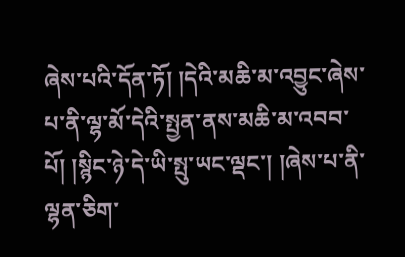ཞེས་པའི་དོན་ཏོ། །དེའི་མཆི་མ་འབྱུང་ཞེས་པ་ནི་ལྷ་མོ་དེའི་སྤྱན་ནས་མཆི་མ་འབབ་པོ། །སྙིང་ཉེ་དེ་ཡི་སྤུ་ཡང་ལྡང་། །ཞེས་པ་ནི་ལྷན་ཅིག་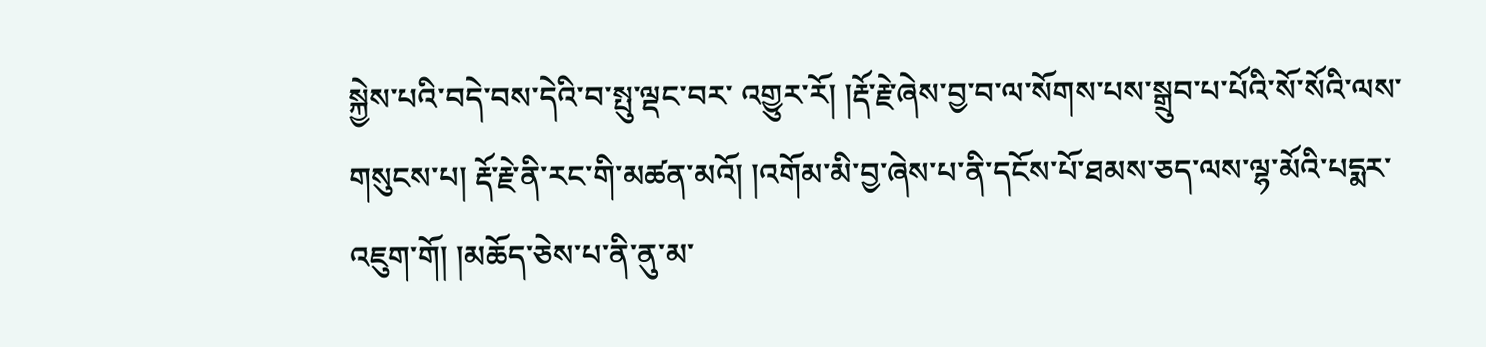སྐྱེས་པའི་བདེ་བས་དེའི་བ་སྤུ་ལྡང་བར་ འགྱུར་རོ། །རྡོ་རྗེ་ཞེས་བྱ་བ་ལ་སོགས་པས་སྒྲུབ་པ་པོའི་སོ་སོའི་ལས་གསུངས་པ། རྡོ་རྗེ་ནི་རང་གི་མཚན་མའོ། །འགོམ་མི་བྱ་ཞེས་པ་ནི་དངོས་པོ་ཐམས་ཅད་ལས་ལྷ་མོའི་པདྨར་འཇུག་གོ། །མཆོད་ཅེས་པ་ནི་ནུ་མ་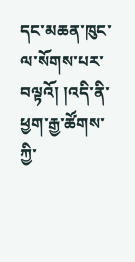དང་མཆན་ཁུང་ལ་སོགས་པར་བལྟའོ། །འདི་ནི་ཕྱག་རྒྱ་ཚོགས་ཀྱི་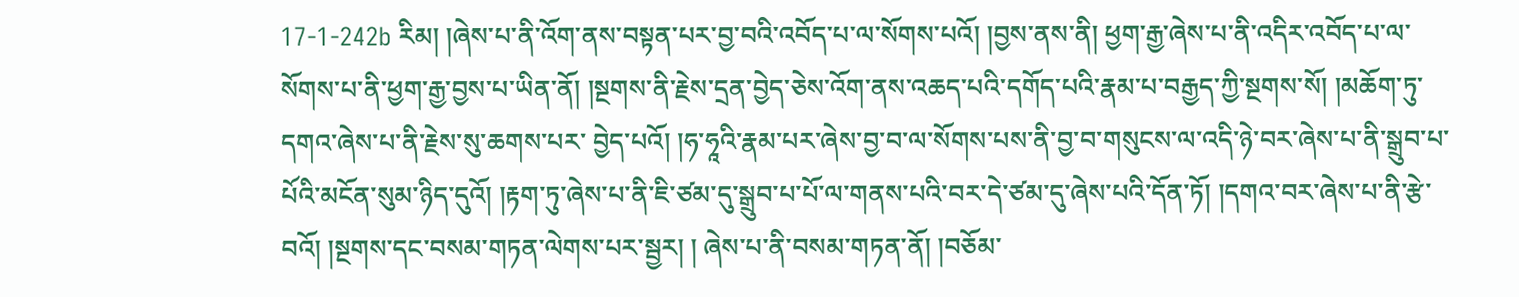17-1-242b རིམ། །ཞེས་པ་ནི་འོག་ནས་བསྟན་པར་བྱ་བའི་འབོད་པ་ལ་སོགས་པའོ། །བྱས་ནས་ནི། ཕྱག་རྒྱ་ཞེས་པ་ནི་འདིར་འབོད་པ་ལ་སོགས་པ་ནི་ཕྱག་རྒྱ་བྱས་པ་ཡིན་ནོ། །སྔགས་ནི་རྗེས་དྲན་བྱེད་ཅེས་འོག་ནས་འཆད་པའི་དགོད་པའི་རྣམ་པ་བརྒྱད་ཀྱི་སྔགས་སོ། །མཆོག་ཏུ་དགའ་ཞེས་པ་ནི་རྗེས་སུ་ཆགས་པར་ བྱེད་པའོ། །ཧ་ཧཱའི་རྣམ་པར་ཞེས་བྱ་བ་ལ་སོགས་པས་ནི་བྱ་བ་གསུངས་ལ་འདི་ཉེ་བར་ཞེས་པ་ནི་སྒྲུབ་པ་པོའི་མངོན་སུམ་ཉིད་དུའོ། །རྟག་ཏུ་ཞེས་པ་ནི་ཇི་ཙམ་དུ་སྒྲུབ་པ་པོ་ལ་གནས་པའི་བར་དེ་ཙམ་དུ་ཞེས་པའི་དོན་ཏོ། །དགའ་བར་ཞེས་པ་ནི་རྩེ་བའོ། །སྔགས་དང་བསམ་གཏན་ལེགས་པར་སྦྱར། ། ཞེས་པ་ནི་བསམ་གཏན་ནོ། །བཅོམ་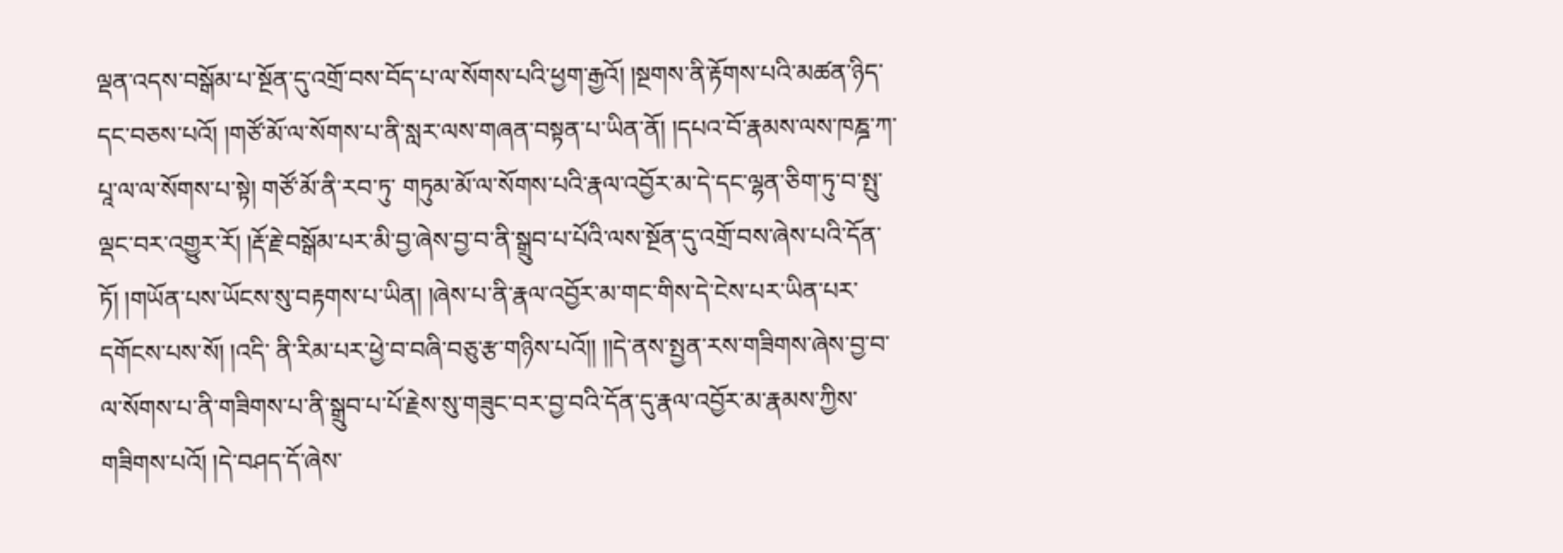ལྡན་འདས་བསྒོམ་པ་སྔོན་དུ་འགྲོ་བས་བོད་པ་ལ་སོགས་པའི་ཕྱག་རྒྱའོ། །སྔགས་ནི་རྟོགས་པའི་མཚན་ཉིད་དང་བཅས་པའོ། །གཙོ་མོ་ལ་སོགས་པ་ནི་སླར་ལས་གཞན་བསྟན་པ་ཡིན་ནོ། །དཔའ་བོ་རྣམས་ལས་ཁཎྜ་ཀ་པཱ་ལ་ལ་སོགས་པ་སྟེ། གཙོ་མོ་ནི་རབ་ཏུ་ གཏུམ་མོ་ལ་སོགས་པའི་རྣལ་འབྱོར་མ་དེ་དང་ལྷན་ཅིག་ཏུ་བ་སྤུ་ལྡང་བར་འགྱུར་རོ། །རྡོ་རྗེ་བསྒོམ་པར་མི་བྱ་ཞེས་བྱ་བ་ནི་སྒྲུབ་པ་པོའི་ལས་སྔོན་དུ་འགྲོ་བས་ཞེས་པའི་དོན་ཏོ། །གཡོན་པས་ཡོངས་སུ་བརྟགས་པ་ཡིན། །ཞེས་པ་ནི་རྣལ་འབྱོར་མ་གང་གིས་དེ་ངེས་པར་ཡིན་པར་དགོངས་པས་སོ། །འདི་ ནི་རིམ་པར་ཕྱེ་བ་བཞི་བཅུ་རྩ་གཉིས་པའོ།། །།དེ་ནས་སྤྱན་རས་གཟིགས་ཞེས་བྱ་བ་ལ་སོགས་པ་ནི་གཟིགས་པ་ནི་སྒྲུབ་པ་པོ་རྗེས་སུ་གཟུང་བར་བྱ་བའི་དོན་དུ་རྣལ་འབྱོར་མ་རྣམས་ཀྱིས་གཟིགས་པའོ། །དེ་བཤད་དོ་ཞེས་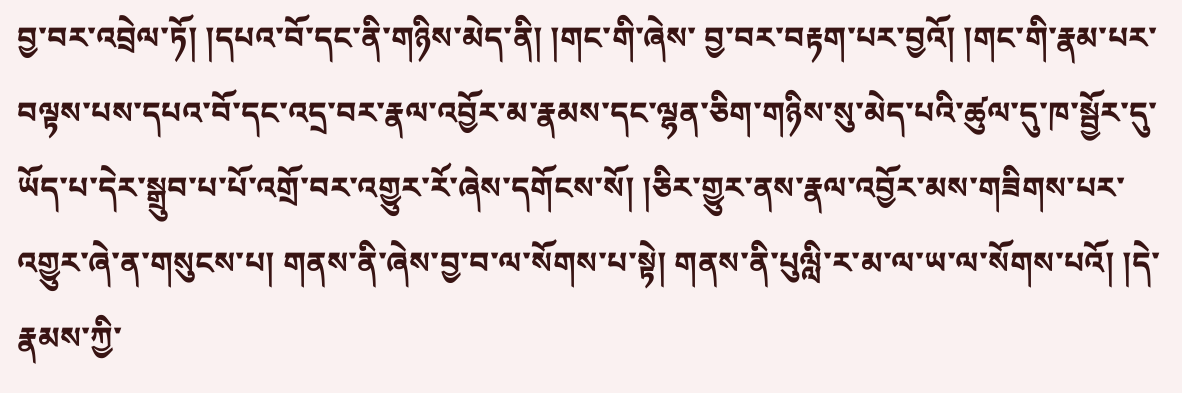བྱ་བར་འབྲེལ་ཏོ། །དཔའ་བོ་དང་ནི་གཉིས་མེད་ནི། །གང་གི་ཞེས་ བྱ་བར་བརྟག་པར་བྱའོ། །གང་གི་རྣམ་པར་བལྟས་པས་དཔའ་བོ་དང་འདྲ་བར་རྣལ་འབྱོར་མ་རྣམས་དང་ལྷན་ཅིག་གཉིས་སུ་མེད་པའི་ཚུལ་དུ་ཁ་སྦྱོར་དུ་ཡོད་པ་དེར་སྒྲུབ་པ་པོ་འགྲོ་བར་འགྱུར་རོ་ཞེས་དགོངས་སོ། །ཅིར་གྱུར་ནས་རྣལ་འབྱོར་མས་གཟིགས་པར་འགྱུར་ཞེ་ན་གསུངས་པ། གནས་ནི་ཞེས་བྱ་བ་ལ་སོགས་པ་སྟེ། གནས་ནི་པུལླི་ར་མ་ལ་ཡ་ལ་སོགས་པའོ། །དེ་རྣམས་ཀྱི་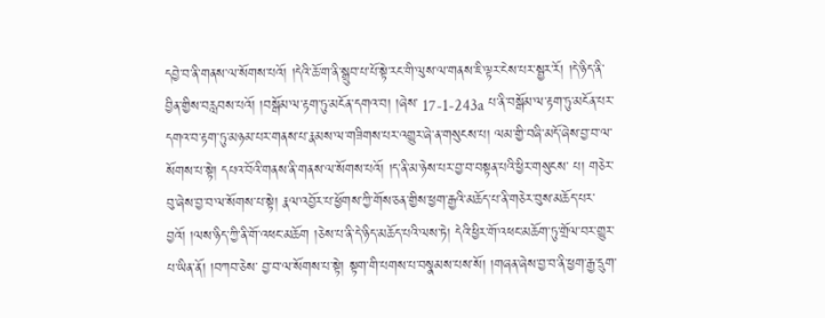དབྱེ་བ་ནི་གནས་ལ་སོགས་པའོ། །དེའི་ཆོ་ག་ནི་སྒྲུབ་པ་པོ་སྟེ་རང་གི་ལུས་ལ་གནས་ཇི་ལྟར་ངེས་པར་སྦྱར་རོ། །དེ་ཉིད་ནི་བྱིན་གྱིས་བརླབས་པའོ། །བསྒོམ་ལ་རྟག་ཏུ་མངོན་དགའ་བ། །ཞེས་ 17-1-243a པ་ནི་བསྒོམ་ལ་རྟག་ཏུ་མངོན་པར་དགའ་བ་རྟག་ཏུ་མཉམ་པར་གནས་པ་རྣམས་ལ་གཟིགས་པར་འགྱུར་ཞེ་ན་གསུངས་པ། ལམ་གྱི་བཞི་མདོ་ཞེས་བྱ་བ་ལ་སོགས་པ་སྟེ། དཔའ་བོའི་གནས་ནི་གནས་ལ་སོགས་པའོ། །ད་ནི་མ་ཉེས་པར་བྱ་བ་བསྟན་པའི་ཕྱིར་གསུངས་ པ། གཅེར་བུ་ཞེས་བྱ་བ་ལ་སོགས་པ་སྟེ། རྣལ་འབྱོར་པ་ཕྱོགས་ཀྱི་གོས་ཅན་གྱིས་ཕྱག་རྒྱའི་མཆོད་པ་ནི་གཅེར་བུས་མཆོད་པར་བྱའོ། །ལས་ཉིད་ཀྱི་ནི་གོ་འཕང་མཆོག །ཅེས་པ་ནི་དེ་ཉིད་མཆོད་པའི་ལས་ཏེ། དེའི་ཕྱིར་གོ་འཕང་མཆོག་ཏུ་གྲོལ་བར་གྱུར་པ་ཡིན་ནོ། །བཀབ་ཅེས་ བྱ་བ་ལ་སོགས་པ་སྟེ། སྟག་གི་པགས་པ་བསྣམས་པས་སོ། །གཞན་ཞེས་བྱ་བ་ནི་ཕྱག་རྒྱ་དྲུག་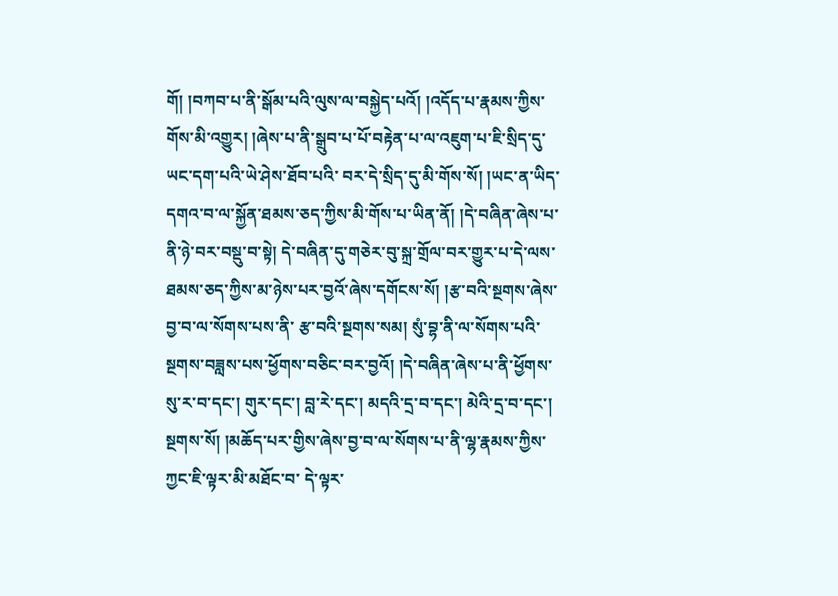གོ། །བཀབ་པ་ནི་སྒོམ་པའི་ལུས་ལ་བསྐྱེད་པའོ། །འདོད་པ་རྣམས་ཀྱིས་གོས་མི་འགྱུར། །ཞེས་པ་ནི་སྒྲུབ་པ་པོ་བརྟེན་པ་ལ་འཇུག་པ་ཇི་སྲིད་དུ་ཡང་དག་པའི་ཡེ་ཤེས་ཐོབ་པའི་ བར་དེ་སྲིད་དུ་མི་གོས་སོ། །ཡང་ན་ཡིད་དགའ་བ་ལ་སྐྱོན་ཐམས་ཅད་ཀྱིས་མི་གོས་པ་ཡིན་ནོ། །དེ་བཞིན་ཞེས་པ་ནི་ཉེ་བར་བསྡུ་བ་སྟེ། དེ་བཞིན་དུ་གཅེར་བུ་སྐྲ་གྲོལ་བར་གྱུར་པ་དེ་ལས་ཐམས་ཅད་ཀྱིས་མ་ཉེས་པར་བྱའོ་ཞེས་དགོངས་སོ། །རྩ་བའི་སྔགས་ཞེས་བྱ་བ་ལ་སོགས་པས་ནི་ རྩ་བའི་སྔགས་སམ། སུཾ་བྷ་ནི་ལ་སོགས་པའི་སྔགས་བཟླས་པས་ཕྱོགས་བཅིང་བར་བྱའོ། །དེ་བཞིན་ཞེས་པ་ནི་ཕྱོགས་སུ་ར་བ་དང་། གུར་དང་། བླ་རེ་དང་། མདའི་དྲ་བ་དང་། མེའི་དྲ་བ་དང་། སྔགས་སོ། །མཆོད་པར་གྱིས་ཞེས་བྱ་བ་ལ་སོགས་པ་ནི་ལྷ་རྣམས་ཀྱིས་ཀྱང་ཇི་ལྟར་མི་མཐོང་བ་ དེ་ལྟར་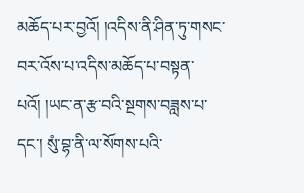མཆོད་པར་བྱའོ། །འདིས་ནི་ཤིན་ཏུ་གསང་བར་འོས་པ་འདིས་མཆོད་པ་བསྟན་པའོ། །ཡང་ན་རྩ་བའི་སྔགས་བཟླས་པ་དང་། སུཾ་བྷ་ནི་ལ་སོགས་པའི་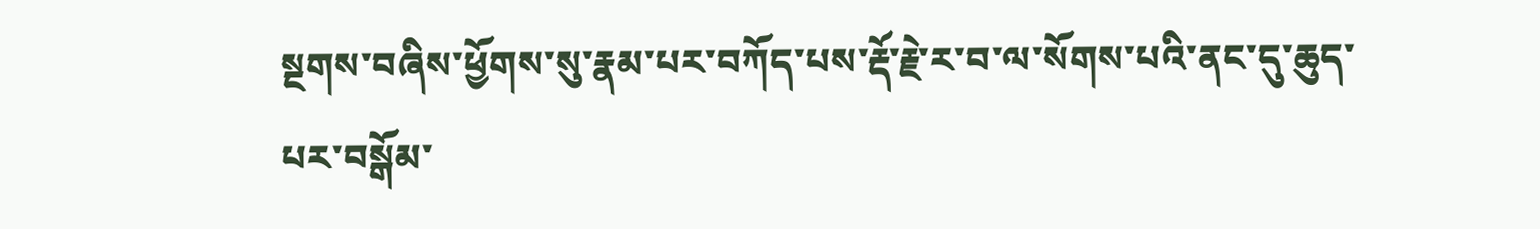སྔགས་བཞིས་ཕྱོགས་སུ་རྣམ་པར་བཀོད་པས་རྡོ་རྗེ་ར་བ་ལ་སོགས་པའི་ནང་དུ་ཆུད་པར་བསྒོམ་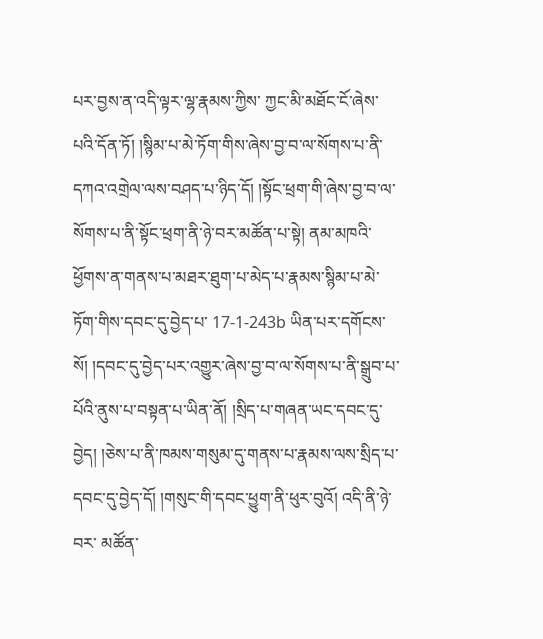པར་བྱས་ན་འདི་ལྟར་ལྷ་རྣམས་ཀྱིས་ ཀྱང་མི་མཐོང་ངོ་ཞེས་པའི་དོན་ཏོ། །སྙིམ་པ་མེ་ཏོག་གིས་ཞེས་བྱ་བ་ལ་སོགས་པ་ནི་དཀའ་འགྲེལ་ལས་བཤད་པ་ཉིད་དོ། །སྟོང་ཕྲག་གི་ཞེས་བྱ་བ་ལ་སོགས་པ་ནི་སྟོང་ཕྲག་ནི་ཉེ་བར་མཚོན་པ་སྟེ། ནམ་མཁའི་ཕྱོགས་ན་གནས་པ་མཐར་ཐུག་པ་མེད་པ་རྣམས་སྙིམ་པ་མེ་ཏོག་གིས་དབང་དུ་བྱེད་པ་ 17-1-243b ཡིན་པར་དགོངས་སོ། །དབང་དུ་བྱེད་པར་འགྱུར་ཞེས་བྱ་བ་ལ་སོགས་པ་ནི་སྒྲུབ་པ་པོའི་ནུས་པ་བསྟན་པ་ཡིན་ནོ། །སྲིད་པ་གཞན་ཡང་དབང་དུ་བྱེད། །ཅེས་པ་ནི་ཁམས་གསུམ་དུ་གནས་པ་རྣམས་ལས་སྲིད་པ་དབང་དུ་བྱེད་དོ། །གསུང་གི་དབང་ཕྱུག་ནི་ཕུར་བུའོ། འདི་ནི་ཉེ་བར་ མཚོན་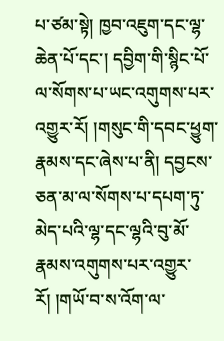པ་ཙམ་སྟེ། ཁྱབ་འཇུག་དང་ལྷ་ཆེན་པོ་དང་། དབྱིག་གི་སྙིང་པོ་ལ་སོགས་པ་ཡང་འགུགས་པར་འགྱུར་རོ། །གསུང་གི་དབང་ཕྱུག་རྣམས་དང་ཞེས་པ་ནི། དབྱངས་ཅན་མ་ལ་སོགས་པ་དཔག་ཏུ་མེད་པའི་ལྷ་དང་ལྷའི་བུ་མོ་རྣམས་འགུགས་པར་འགྱུར་རོ། །གཡོ་བ་ས་འོག་ལ་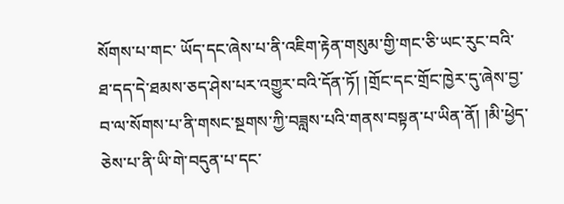སོགས་པ་གང་ ཡོད་དང་ཞེས་པ་ནི་འཇིག་རྟེན་གསུམ་གྱི་གང་ཅི་ཡང་རུང་བའི་ཐ་དད་དེ་ཐམས་ཅད་ཤེས་པར་འགྱུར་བའི་དོན་ཏོ། །གྲོང་དང་གྲོང་ཁྱེར་དུ་ཞེས་བྱ་བ་ལ་སོགས་པ་ནི་གསང་སྔགས་ཀྱི་བཟླས་པའི་གནས་བསྟན་པ་ཡིན་ནོ། །མི་ཕྱེད་ཅེས་པ་ནི་ཡི་གེ་བདུན་པ་དང་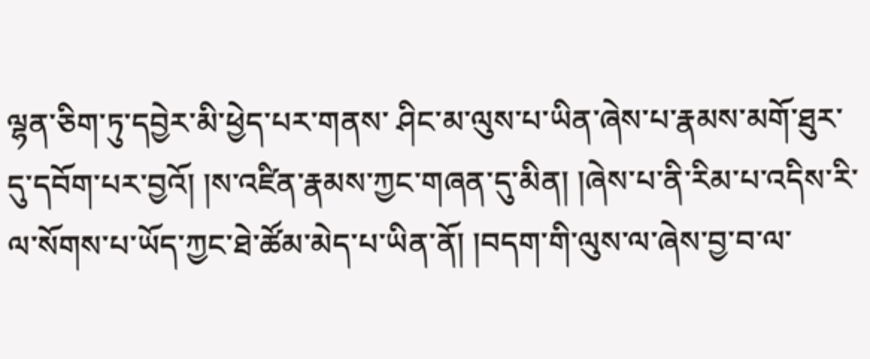ལྷན་ཅིག་ཏུ་དབྱེར་མི་ཕྱེད་པར་གནས་ ཤིང་མ་ལུས་པ་ཡིན་ཞེས་པ་རྣམས་མགོ་ཐུར་དུ་དབོག་པར་བྱའོ། །ས་འཛིན་རྣམས་ཀྱང་གཞན་དུ་མིན། །ཞེས་པ་ནི་རིམ་པ་འདིས་རི་ལ་སོགས་པ་ཡོད་ཀྱང་ཐེ་ཚོམ་མེད་པ་ཡིན་ནོ། །བདག་གི་ལུས་ལ་ཞེས་བྱ་བ་ལ་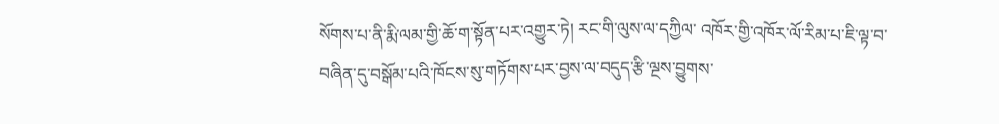སོགས་པ་ནི་རྨི་ལམ་གྱི་ཆོ་ག་སྟོན་པར་འགྱུར་ཏེ། རང་གི་ལུས་ལ་དཀྱིལ་ འཁོར་གྱི་འཁོར་ལོ་རིམ་པ་ཇི་ལྟ་བ་བཞིན་དུ་བསྒོམ་པའི་ཁོངས་སུ་གཏོགས་པར་བྱས་ལ་བདུད་རྩི་ལྔས་བྱུགས་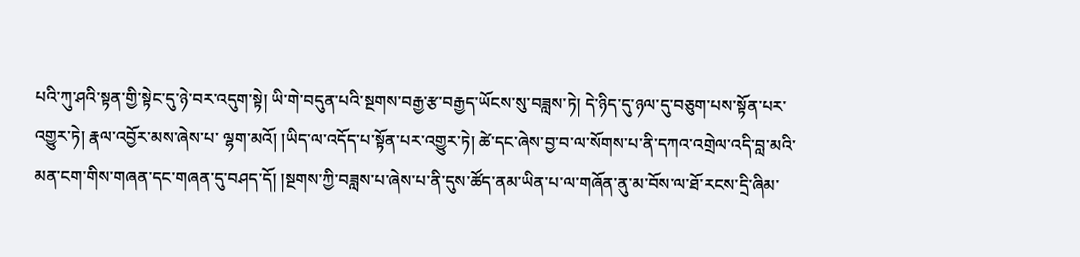པའི་ཀུ་ཤའི་སྟན་གྱི་སྟེང་དུ་ཉེ་བར་འདུག་སྟེ། ཡི་གེ་བདུན་པའི་སྔགས་བརྒྱ་རྩ་བརྒྱད་ཡོངས་སུ་བཟླས་ཏེ། དེ་ཉིད་དུ་ཉལ་དུ་བཅུག་པས་སྟོན་པར་འགྱུར་ཏེ། རྣལ་འབྱོར་མས་ཞེས་པ་ ལྷག་མའོ། །ཡིད་ལ་འདོད་པ་སྟོན་པར་འགྱུར་ཏེ། ཚེ་དང་ཞེས་བྱ་བ་ལ་སོགས་པ་ནི་དཀའ་འགྲེལ་འདི་བླ་མའི་མན་ངག་གིས་གཞན་དང་གཞན་དུ་བཤད་དོ། །སྔགས་ཀྱི་བཟླས་པ་ཞེས་པ་ནི་དུས་ཚོད་ནམ་ཡིན་པ་ལ་གཞོན་ནུ་མ་བོས་ལ་ཐོ་རངས་དྲི་ཞིམ་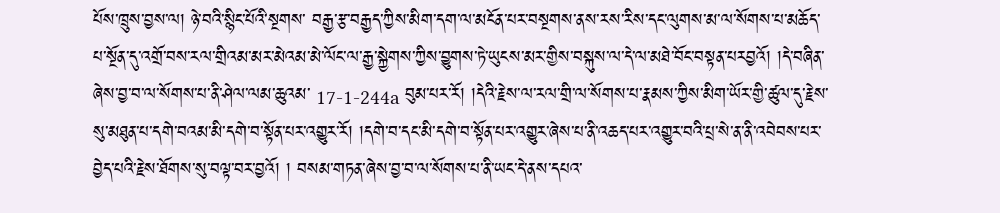པོས་ཁྲུས་བྱས་ལ། ཉེ་བའི་སྙིང་པོའི་སྔགས་ བརྒྱ་རྩ་བརྒྱད་ཀྱིས་མིག་དག་ལ་མངོན་པར་བསྔགས་ནས་རས་རིས་དང་ལུགས་མ་ལ་སོགས་པ་མཆོད་པ་སྔོན་དུ་འགྲོ་བས་རལ་གྲིའམ་མར་མེའམ་མེ་ལོང་ལ་རྒྱ་སྐྱེགས་ཀྱིས་བྱུགས་ཏེ་ཡུངས་མར་གྱིས་བསྐུས་ལ་དེ་ལ་མཐེ་བོང་བསྟན་པརབྱའོ། །དེ་བཞིན་ཞེས་བྱ་བ་ལ་སོགས་པ་ནི་ཤེལ་ལམ་ཆུའམ་ 17-1-244a བུམ་པར་རོ། །དེའི་རྗེས་ལ་རལ་གྲི་ལ་སོགས་པ་རྣམས་ཀྱིས་མིག་ཡོར་གྱི་ཚུལ་དུ་རྗེས་སུ་མཐུན་པ་དགེ་བའམ་མི་དགེ་བ་སྟོན་པར་འགྱུར་རོ། །དགེ་བ་དང་མི་དགེ་བ་སྟོན་པར་འགྱུར་ཞེས་པ་ནི་འཆད་པར་འགྱུར་བའི་པྲ་སེ་ན་ནི་འབེབས་པར་བྱེད་པའི་རྗེས་ཐོགས་སུ་བལྟ་བར་བྱའོ། ། བསམ་གཏན་ཞེས་བྱ་བ་ལ་སོགས་པ་ནི་ཡང་དེ་ནས་དཔའ་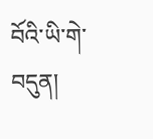བོའི་ཡི་གེ་བདུན།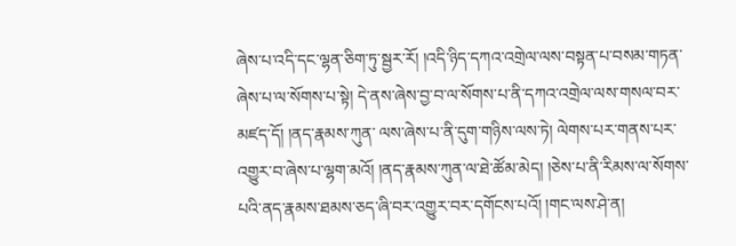ཞེས་པ་འདི་དང་ལྷན་ཅིག་ཏུ་སྦྱར་རོ། །འདི་ཉིད་དཀའ་འགྲེལ་ལས་བསྟན་པ་བསམ་གཏན་ཞེས་པ་ལ་སོགས་པ་སྟེ། དེ་ནས་ཞེས་བྱ་བ་ལ་སོགས་པ་ནི་དཀའ་འགྲེལ་ལས་གསལ་བར་མཛད་དོ། །ནད་རྣམས་ཀུན་ ལས་ཞེས་པ་ནི་དུག་གཉིས་ལས་ཏེ། ལེགས་པར་གནས་པར་འགྱུར་བ་ཞེས་པ་ལྷག་མའོ། །ནད་རྣམས་ཀུན་ལ་ཐེ་ཚོམ་མེད། །ཅེས་པ་ནི་རིམས་ལ་སོགས་པའི་ནད་རྣམས་ཐམས་ཅད་ཞི་བར་འགྱུར་བར་དགོངས་པའོ། །གང་ལས་ཤེ་ན།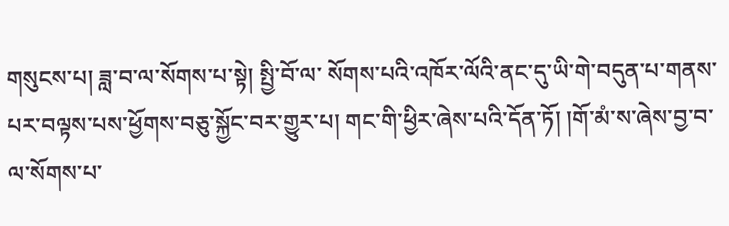གསུངས་པ། ཟླ་བ་ལ་སོགས་པ་སྟེ། སྤྱི་བོ་ལ་ སོགས་པའི་འཁོར་ལོའི་ནང་དུ་ཡི་གེ་བདུན་པ་གནས་པར་བལྟས་པས་ཕྱོགས་བཅུ་སྐྱོང་བར་གྱུར་པ། གང་གི་ཕྱིར་ཞེས་པའི་དོན་ཏོ། །གོ་མཾ་ས་ཞེས་བྱ་བ་ལ་སོགས་པ་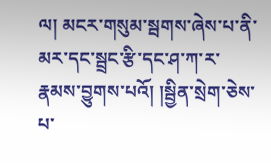ལ། མངར་གསུམ་སྦགས་ཞེས་པ་ནི་མར་དང་སྦྲང་རྩི་དང་ཤ་ཀ་ར་རྣམས་བྱུགས་པའོ། །སྦྱིན་སྲེག་ཅེས་པ་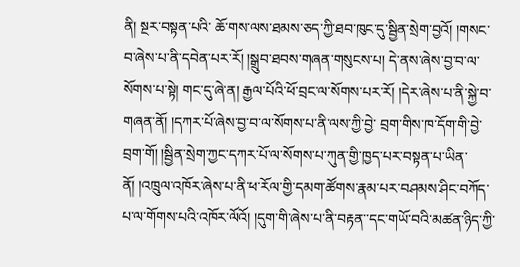ནི། སྔར་བསྟན་པའི་ ཆོ་གས་ལས་ཐམས་ཅད་ཀྱི་ཐབ་ཁུང་དུ་སྦྱིན་སྲེག་བྱའོ། །གསང་བ་ཞེས་པ་ནི་དབེན་པར་རོ། །སྒྲུབ་ཐབས་གཞན་གསུངས་པ། དེ་ནས་ཞེས་བྱ་བ་ལ་སོགས་པ་སྟེ། གང་དུ་ཞེ་ན། རྒྱལ་པོའི་ཕོ་བྲང་ལ་སོགས་པར་རོ། །དེར་ཞེས་པ་ནི་སྐྱེ་བ་གཞན་ནོ། །དཀར་པོ་ཞེས་བྱ་བ་ལ་སོགས་པ་ནི་ལས་ཀྱི་བྱེ་ བྲག་གིས་ཁ་དོག་གི་བྱེ་བྲག་གོ། །སྦྱིན་སྲེག་ཀྱང་དཀར་པོ་ལ་སོགས་པ་ཀུན་གྱི་ཁྱད་པར་བསྟན་པ་ཡིན་ནོ། །འཁྲུལ་འཁོར་ཞེས་པ་ནི་ཕ་རོལ་གྱི་དམག་ཚོགས་རྣམ་པར་བཤམས་ཤིང་བཀོད་པ་ལ་གོགས་པའི་འཁོར་ལོའོ། །དུག་གི་ཞེས་པ་ནི་བརྟན་་དང་གཡོ་བའི་མཚན་ཉིད་ཀྱི་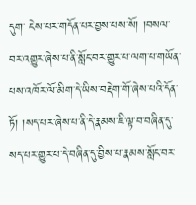དུག་ ངེས་པར་གདོན་པར་བྱས་པས་སོ། །བསལ་བར་འགྱུར་ཞེས་པ་ནི་སློང་བར་གྱུར་པ་ལག་པ་གཡོན་པས་འཁོར་ལོ་མིག་དེ་ཡིས་བརྡེག་གོ་ཞེས་པའི་དོན་ཏོ། །སད་པར་ཞེས་པ་ནི་དེ་རྣམས་ཇི་ལྟ་བ་བཞིན་དུ་སད་པར་གྱུར་པ་དེ་བཞིན་དུ་བྱིས་པ་རྣམས་སློང་བར་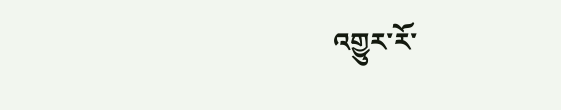འགྱུར་རོ་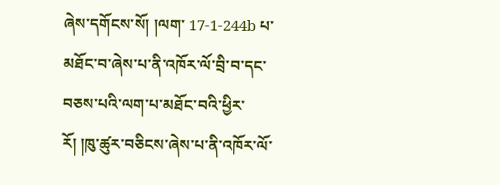ཞེས་དགོངས་སོ། །ལག་ 17-1-244b པ་མཐོང་བ་ཞེས་པ་ནི་འཁོར་ལོ་བྲི་བ་དང་བཅས་པའི་ལག་པ་མཐོང་བའི་ཕྱིར་རོ། །ཁུ་ཚུར་བཅིངས་ཞེས་པ་ནི་འཁོར་ལོ་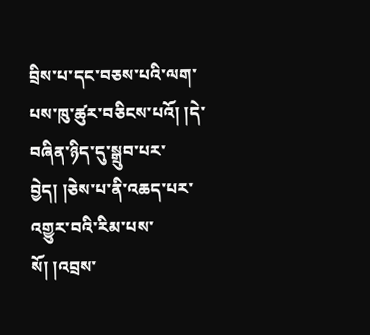བྲིས་པ་དང་བཅས་པའི་ལག་པས་ཁུ་ཚུར་བཅིངས་པའོ། །དེ་བཞིན་ཉིད་དུ་སྒྲུབ་པར་བྱེད། །ཅེས་པ་ནི་འཆད་པར་འགྱུར་བའི་རིམ་པས་སོ། །འབྲས་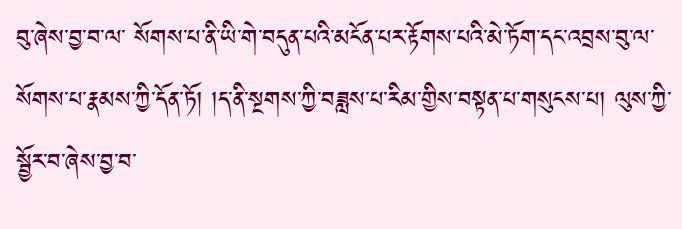བུ་ཞེས་བྱ་བ་ལ་ སོགས་པ་ནི་ཡི་གེ་བདུན་པའི་མངོན་པར་རྟོགས་པའི་མེ་ཏོག་དང་འབྲས་བུ་ལ་སོགས་པ་རྣམས་ཀྱི་དོན་ཏོ། །ད་ནི་སྔགས་ཀྱི་བཟླས་པ་རིམ་གྱིས་བསྟན་པ་གསུངས་པ། ལུས་ཀྱི་སྦྱོར་བ་ཞེས་བྱ་བ་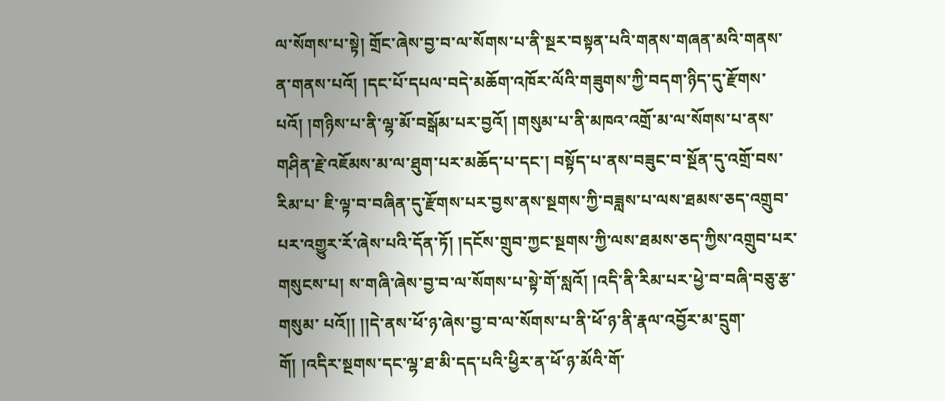ལ་སོགས་པ་སྟེ། གྲོང་ཞེས་བྱ་བ་ལ་སོགས་པ་ནི་སྔར་བསྟན་པའི་གནས་གཞན་མའི་གནས་ ན་གནས་པའོ། །དང་པོ་དཔལ་བདེ་མཆོག་འཁོར་ལོའི་གཟུགས་ཀྱི་བདག་ཉིད་དུ་རྫོགས་པའོ། །གཉིས་པ་ནི་ལྷ་མོ་བསྒོམ་པར་བྱའོ། །གསུམ་པ་ནི་མཁའ་འགྲོ་མ་ལ་སོགས་པ་ནས་གཤིན་རྗེ་འཇོམས་མ་ལ་ཐུག་པར་མཆོད་པ་དང་། བསྟོད་པ་ནས་བཟུང་བ་སྔོན་དུ་འགྲོ་བས་རིམ་པ་ ཇི་ལྟ་བ་བཞིན་དུ་རྫོགས་པར་བྱས་ནས་སྔགས་ཀྱི་བཟླས་པ་ལས་ཐམས་ཅད་འགྲུབ་པར་འགྱུར་རོ་ཞེས་པའི་དོན་ཏོ། །དངོས་གྲུབ་ཀྱང་སྔགས་ཀྱི་ལས་ཐམས་ཅད་ཀྱིས་འགྲུབ་པར་གསུངས་པ། ས་གཞི་ཞེས་བྱ་བ་ལ་སོགས་པ་སྟེ་གོ་སླའོ། །འདི་ནི་རིམ་པར་ཕྱེ་བ་བཞི་བཅུ་རྩ་གསུམ་ པའོ།། །།དེ་ནས་ཕོ་ཉ་ཞེས་བྱ་བ་ལ་སོགས་པ་ནི་ཕོ་ཉ་ནི་རྣལ་འབྱོར་མ་དྲུག་གོ། །འདིར་སྔགས་དང་ལྷ་ཐ་མི་དད་པའི་ཕྱིར་ན་ཕོ་ཉ་མོའི་གོ་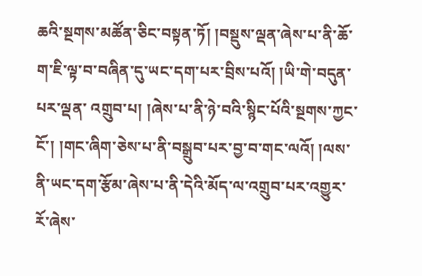ཆའི་སྔགས་མཚོན་ཅིང་བསྟན་ཏོ། །བསྡུས་ལྡན་ཞེས་པ་ནི་ཆོ་ག་ཇི་ལྟ་བ་བཞིན་དུ་ཡང་དག་པར་བྲིས་པའོ། །ཡི་གེ་བདུན་པར་ལྡན་ འགྲུབ་པ། །ཞེས་པ་ནི་ཉེ་བའི་སྙིང་པོའི་སྔགས་ཀྱང་ངོ་། །གང་ཞིག་ཅེས་པ་ནི་བསྒྲུབ་པར་བྱ་བ་གང་ལའོ། །ལས་ནི་ཡང་དག་རྩོམ་ཞེས་པ་ནི་དེའི་མོད་ལ་འགྲུབ་པར་འགྱུར་རོ་ཞེས་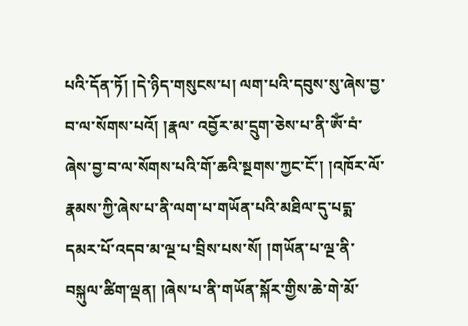པའི་དོན་ཏོ། །དེ་ཉིད་གསུངས་པ། ལག་པའི་དབུས་སུ་ཞེས་བྱ་བ་ལ་སོགས་པའོ། །རྣལ་ འབྱོར་མ་དྲུག་ཅེས་པ་ནི་ཨོཾ་བཾ་ཞེས་བྱ་བ་ལ་སོགས་པའི་གོ་ཆའི་སྔགས་ཀྱང་ངོ་། །འཁོར་ལོ་རྣམས་ཀྱི་ཞེས་པ་ནི་ལག་པ་གཡོན་པའི་མཐིལ་དུ་པདྨ་དམར་པོ་འདབ་མ་ལྔ་པ་བྲིས་པས་སོ། །གཡོན་པ་ལྔ་ནི་བསྐུལ་ཚིག་ལྡན། །ཞེས་པ་ནི་གཡོན་སྐོར་གྱིས་ཆེ་གེ་མོ་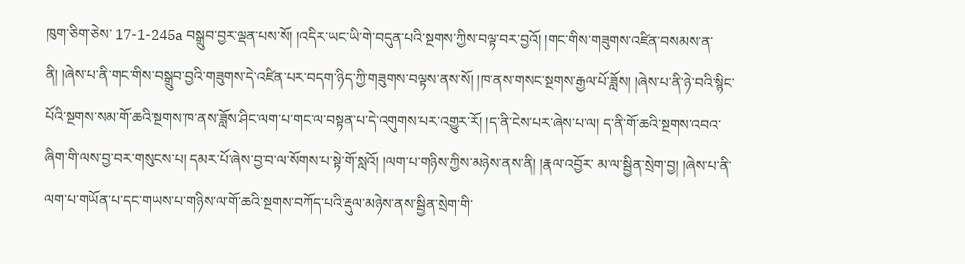ཁུག་ཅིག་ཅེས་ 17-1-245a བསྒྲུབ་བྱར་ལྡན་པས་སོ། །འདིར་ཡང་ཡི་གེ་བདུན་པའི་སྔགས་ཀྱིས་བལྟ་བར་བྱའོ། །གང་གིས་གཟུགས་འཛིན་བསམས་ན་ནི། །ཞེས་པ་ནི་གང་གིས་བསྒྲུབ་བྱའི་གཟུགས་དེ་འཛིན་པར་བདག་ཉིད་ཀྱི་གཟུགས་བལྟས་ནས་སོ། །ཁ་ནས་གསང་སྔགས་རྒྱལ་པོ་ཟློས། །ཞེས་པ་ནི་ཉེ་བའི་སྙིང་ པོའི་སྔགས་སམ་གོ་ཆའི་སྔགས་ཁ་ནས་ཟློས་ཤིང་ལག་པ་གང་ལ་བསྟན་པ་དེ་འགུགས་པར་འགྱུར་རོ། །ད་ནི་ངེས་པར་ཞེས་པ་ལ། ད་ནི་གོ་ཆའི་སྔགས་འབའ་ཞིག་གི་ལས་བྱ་བར་གསུངས་པ། དམར་པོ་ཞེས་བྱ་བ་ལ་སོགས་པ་སྟེ་གོ་སླའོ། །ལག་པ་གཉིས་ཀྱིས་མཉེས་ནས་ནི། །རྣལ་འབྱོར་ མ་ལ་སྦྱིན་སྲེག་བྱ། །ཞེས་པ་ནི་ལག་པ་གཡོན་པ་དང་གཡས་པ་གཉིས་ལ་གོ་ཆའི་སྔགས་བཀོད་པའི་རྡུལ་མཉེས་ནས་སྦྱིན་སྲེག་གི་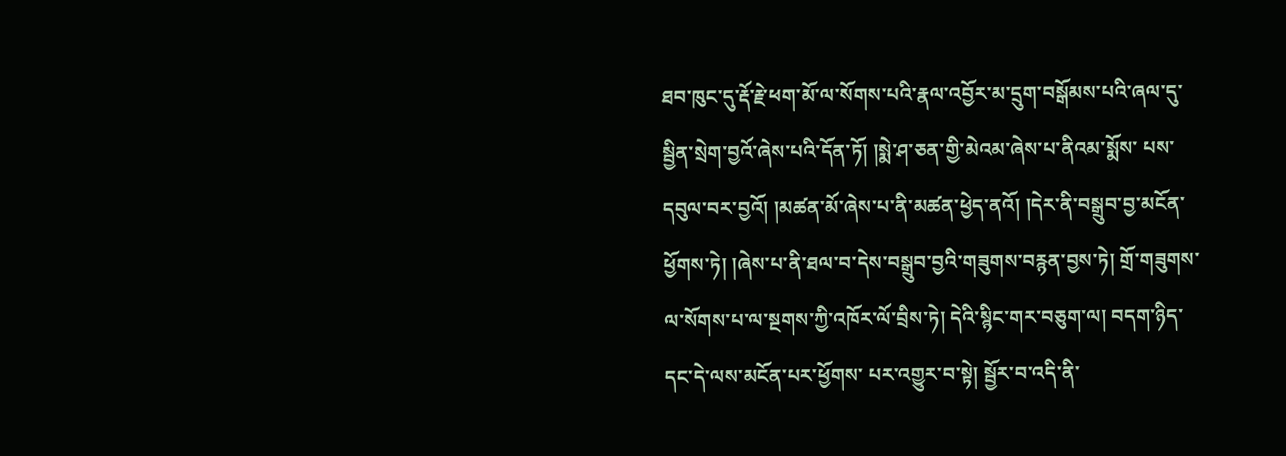ཐབ་ཁུང་དུ་རྡོ་རྗེ་ཕག་མོ་ལ་སོགས་པའི་རྣལ་འབྱོར་མ་དྲུག་བསྒོམས་པའི་ཞལ་དུ་སྦྱིན་སྲེག་བྱའོ་ཞེས་པའི་དོན་ཏོ། །སྨེ་ཤ་ཅན་གྱི་མེའམ་ཞེས་པ་ནིའམ་སྨོས་ པས་དབུལ་བར་བྱའོ། །མཚན་མོ་ཞེས་པ་ནི་མཚན་ཕྱེད་ནའོ། །དེར་ནི་བསྒྲུབ་བྱ་མངོན་ཕྱོགས་ཏེ། །ཞེས་པ་ནི་ཐལ་བ་དེས་བསྒྲུབ་བྱའི་གཟུགས་བརྙན་བྱས་ཏེ། གྲོ་གཟུགས་ལ་སོགས་པ་ལ་སྔགས་ཀྱི་འཁོར་ལོ་བྲིས་ཏེ། དེའི་སྙིང་གར་བཅུག་ལ། བདག་ཉིད་དང་དེ་ལས་མངོན་པར་ཕྱོགས་ པར་འགྱུར་བ་སྟེ། སྦྱོར་བ་འདི་ནི་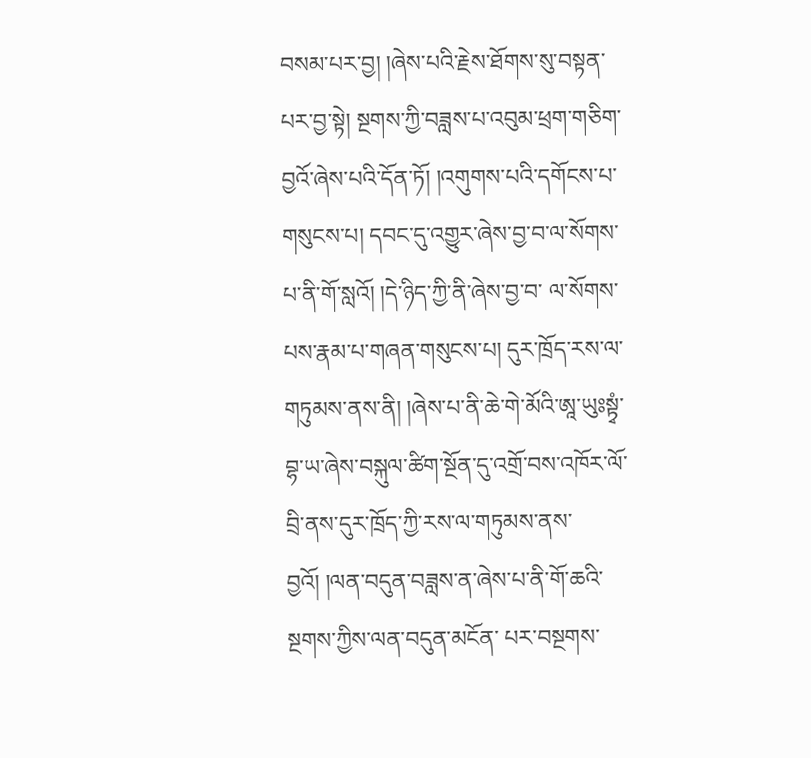བསམ་པར་བྱ། །ཞེས་པའི་རྗེས་ཐོགས་སུ་བསྟན་པར་བྱ་སྟེ། སྔགས་ཀྱི་བཟླས་པ་འབུམ་ཕྲག་གཅིག་བྱའོ་ཞེས་པའི་དོན་ཏོ། །འགུགས་པའི་དགོངས་པ་གསུངས་པ། དབང་དུ་འགྱུར་ཞེས་བྱ་བ་ལ་སོགས་པ་ནི་གོ་སླའོ། །དེ་ཉིད་ཀྱི་ནི་ཞེས་བྱ་བ་ ལ་སོགས་པས་རྣམ་པ་གཞན་གསུངས་པ། དུར་ཁྲོད་རས་ལ་གཏུམས་ནས་ནི། །ཞེས་པ་ནི་ཆེ་གེ་མོའི་ཨཱ་ཡུཿསྟྭཾ་བྷ་ཡ་ཞེས་བསྐུལ་ཚིག་སྔོན་དུ་འགྲོ་བས་འཁོར་ལོ་བྲི་ནས་དུར་ཁྲོད་ཀྱི་རས་ལ་གཏུམས་ནས་བྱའོ། །ལན་བདུན་བཟླས་ན་ཞེས་པ་ནི་གོ་ཆའི་སྔགས་ཀྱིས་ལན་བདུན་མངོན་ པར་བསྔགས་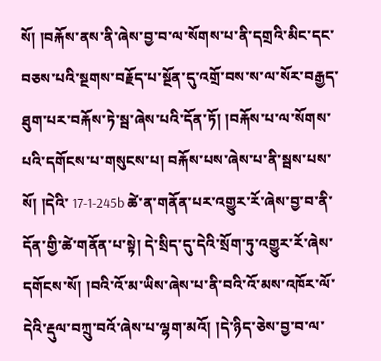སོ། །བརྐོས་ནས་ནི་ཞེས་བྱ་བ་ལ་སོགས་པ་ནི་དགྲའི་མིང་དང་བཅས་པའི་སྔགས་བརྗོད་པ་སྔོན་དུ་འགྲོ་བས་ས་ལ་སོར་བརྒྱད་ཐུག་པར་བརྐོས་ཏེ་སྦ་ཞེས་པའི་དོན་ཏོ། །བརྐོས་པ་ལ་སོགས་པའི་དགོངས་པ་གསུངས་པ། བརྐོས་པས་ཞེས་པ་ནི་སྦས་པས་སོ། །དེའི་ 17-1-245b ཚེ་ན་གནོན་པར་འགྱུར་རོ་ཞེས་བྱ་བ་ནི་དོན་གྱི་ཚེ་གནོན་པ་སྟེ། དེ་སྲིད་དུ་དེའི་སྲོག་ཏུ་འགྱུར་རོ་ཞེས་དགོངས་སོ། །བའི་འོ་མ་ཡིས་ཞེས་པ་ནི་བའི་འོ་མས་འཁོར་ལོ་དེའི་རྡུལ་བཀྲུ་བའོ་ཞེས་པ་ལྷག་མའོ། །དེ་ཉིད་ཅེས་བྱ་བ་ལ་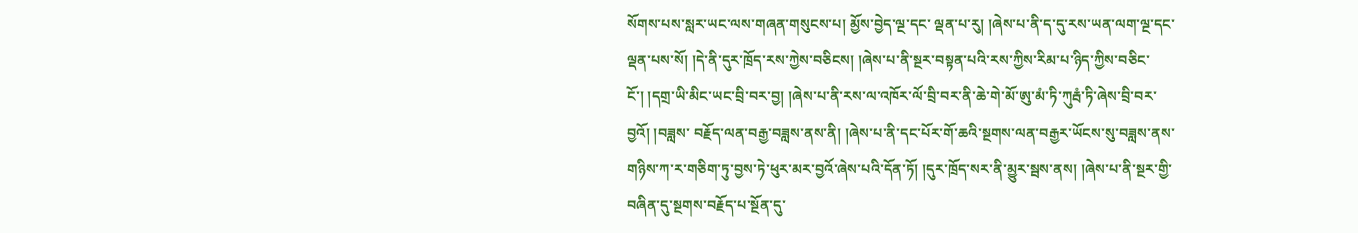སོགས་པས་སླར་ཡང་ལས་གཞན་གསུངས་པ། མྱོས་བྱེད་ལྔ་དང་ ལྡན་པ་རུ། །ཞེས་པ་ནི་ད་དུ་རས་ཡན་ལག་ལྔ་དང་ལྡན་པས་སོ། །དེ་ནི་དུར་ཁྲོད་རས་ཀྱེས་བཅིངས། །ཞེས་པ་ནི་སྔར་བསྟན་པའི་རས་ཀྱིས་རིམ་པ་ཉིད་ཀྱིས་བཅིང་ངོ་། །དགྲ་ཡི་མིང་ཡང་བྲི་བར་བྱ། །ཞེས་པ་ནི་རས་ལ་འཁོར་ལོ་བྲི་བར་ནི་ཆེ་གེ་མོ་ཨུ་མཾ་ཏི་ཀུརྦཾ་ཏི་ཞེས་བྲི་བར་བྱའོ། །བཟླས་ བརྗོད་ལན་བརྒྱ་བཟླས་ནས་ནི། །ཞེས་པ་ནི་དང་པོར་གོ་ཆའི་སྔགས་ལན་བརྒྱར་ཡོངས་སུ་བཟླས་ནས་གཉིས་ཀ་ར་གཅིག་ཏུ་བྱས་ཏེ་ཕུར་མར་བྱའོ་ཞེས་པའི་དོན་ཏོ། །དུར་ཁྲོད་སར་ནི་མྱུར་སྦས་ནས། །ཞེས་པ་ནི་སྔར་གྱི་བཞིན་དུ་སྔགས་བརྗོད་པ་སྔོན་དུ་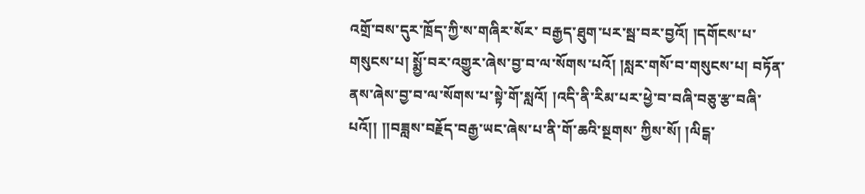འགྲོ་བས་དུར་ཁྲོད་ཀྱི་ས་གཞིར་སོར་ བརྒྱད་ཐུག་པར་སྦ་བར་བྱའོ། །དགོངས་པ་གསུངས་པ། སྨྱོ་བར་འགྱུར་ཞེས་བྱ་བ་ལ་སོགས་པའོ། །སླར་གསོ་བ་གསུངས་པ། བཏོན་ནས་ཞེས་བྱ་བ་ལ་སོགས་པ་སྟེ་གོ་སླའོ། །འདི་ནི་རིམ་པར་ཕྱེ་བ་བཞི་བཅུ་རྩ་བཞི་པའོ།། །།བཟླས་བརྗོད་བརྒྱ་ཡང་ཞེས་པ་ནི་གོ་ཆའི་སྔགས་ ཀྱིས་སོ། །ལིངྒ་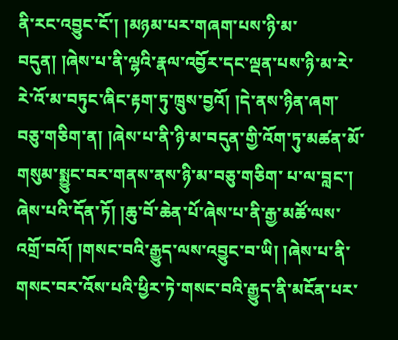ནི་རང་འབྱུང་ངོ་། །མཉམ་པར་གཞག་པས་ཉི་མ་བདུན། །ཞེས་པ་ནི་ལྷའི་རྣལ་འབྱོར་དང་ལྡན་པས་ཉི་མ་རེ་རེ་འོ་མ་བཏུང་ཞིང་རྟག་ཏུ་ཁྲུས་བྱའོ། །དེ་ནས་ཉིན་ཞག་བཅུ་གཅིག་ན། །ཞེས་པ་ནི་ཉི་མ་བདུན་གྱི་འོག་ཏུ་མཚན་མོ་གསུམ་སྨྱུང་བར་གནས་ནས་ཉི་མ་བཅུ་གཅིག་ པ་ལ་བླང་། ཞེས་པའི་དོན་ཏོ། །ཆུ་བོ་ཆེན་པོ་ཞེས་པ་ནི་རྒྱ་མཚོ་ལས་འགྲོ་བའོ། །གསང་བའི་རྒྱུད་ལས་འབྱུང་བ་ཡི། །ཞེས་པ་ནི་གསང་བར་འོས་པའི་ཕྱིར་ཏེ་གསང་བའི་རྒྱུད་ནི་མངོན་པར་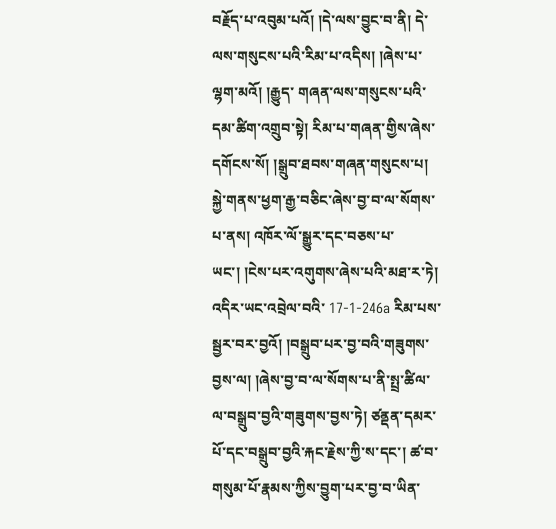བརྗོད་པ་འབུམ་པའོ། །དེ་ལས་བྱུང་བ་ནི། དེ་ལས་གསུངས་པའི་རིམ་པ་འདིས། །ཞེས་པ་ལྷག་མའོ། །རྒྱུད་ གཞན་ལས་གསུངས་པའི་དམ་ཚིག་འགྲུབ་སྟེ། རིམ་པ་གཞན་གྱིས་ཞེས་དགོངས་སོ། །སྒྲུབ་ཐབས་གཞན་གསུངས་པ། སྐྱེ་གནས་ཕྱག་རྒྱ་བཅིང་ཞེས་བྱ་བ་ལ་སོགས་པ་ནས། འཁོར་ལོ་སྒྱུར་དང་བཅས་པ་ཡང་། །ངེས་པར་འགུགས་ཞེས་པའི་མཐ་ར་ཏེ། འདིར་ཡང་འབྲེལ་བའི་ 17-1-246a རིམ་པས་སྦྱར་བར་བྱའོ། །བསྒྲུབ་པར་བྱ་བའི་གཟུགས་བྱས་ལ། །ཞེས་བྱ་བ་ལ་སོགས་པ་ནི་སྤྲ་ཚིལ་ལ་བསྒྲུབ་བྱའི་གཟུགས་བྱས་ཏེ། ཙནྡན་དམར་པོ་དང་བསྒྲུབ་བྱའི་རྐང་རྗེས་ཀྱི་ས་དང་། ཚ་བ་གསུམ་པོ་རྣམས་ཀྱིས་བྱུག་པར་བྱ་བ་ཡིན་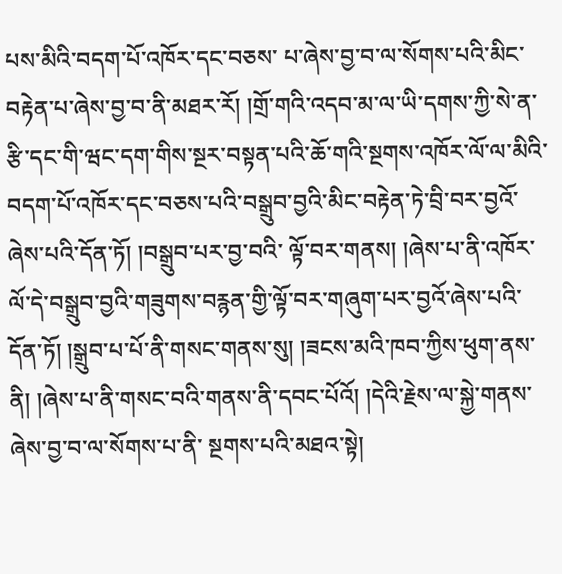པས་མིའི་བདག་པོ་འཁོར་དང་བཅས་ པ་ཞེས་བྱ་བ་ལ་སོགས་པའི་མིང་བརྟེན་པ་ཞེས་བྱ་བ་ནི་མཐར་རོ། །གྲོ་གའི་འདབ་མ་ལ་ཡི་དགས་ཀྱི་སེ་ན་རྩི་དང་གི་ཝང་དག་གིས་སྔར་བསྟན་པའི་ཆོ་གའི་སྔགས་འཁོར་ལོ་ལ་མིའི་བདག་པོ་འཁོར་དང་བཅས་པའི་བསྒྲུབ་བྱའི་མིང་བརྟེན་ཏེ་བྲི་བར་བྱའོ་ཞེས་པའི་དོན་ཏོ། །བསྒྲུབ་པར་བྱ་བའི་ ལྟོ་བར་གནས། །ཞེས་པ་ནི་འཁོར་ལོ་དེ་བསྒྲུབ་བྱའི་གཟུགས་བརྙན་གྱི་ལྟོ་བར་གཞུག་པར་བྱའོ་ཞེས་པའི་དོན་ཏོ། །སྒྲུབ་པ་པོ་ནི་གསང་གནས་སུ། །ཟངས་མའི་ཁབ་ཀྱིས་ཕུག་ནས་ནི། །ཞེས་པ་ནི་གསང་བའི་གནས་ནི་དབང་པོའོ། །དེའི་རྗེས་ལ་སྐྱེ་གནས་ཞེས་བྱ་བ་ལ་སོགས་པ་ནི་ སྔགས་པའི་མཐའ་སྟེ།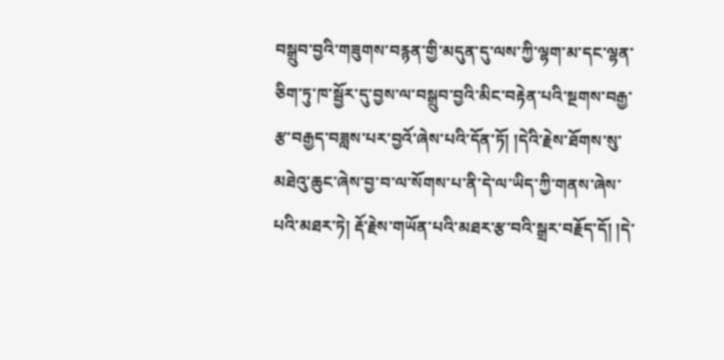བསྒྲུབ་བྱའི་གཟུགས་བརྙན་གྱི་མདུན་དུ་ལས་ཀྱི་ལྷག་མ་དང་ལྷན་ཅིག་ཏུ་ཁ་སྦྱོར་དུ་བྱས་ལ་བསྒྲུབ་བྱའི་མིང་བརྟེན་པའི་སྔགས་བརྒྱ་རྩ་བརྒྱད་བཟླས་པར་བྱའོ་ཞེས་པའི་དོན་ཏོ། །དེའི་རྗེས་ཐོགས་སུ་མཐེའུ་ཆུང་ཞེས་བྱ་བ་ལ་སོགས་པ་ནི་དེ་ལ་ཡིད་ཀྱི་གནས་ཞེས་པའི་མཐར་ཏེ། རྡོ་རྗེས་གཡོན་པའི་མཐར་རྩ་བའི་སྒྲར་བརྗོད་དོ། །དེ་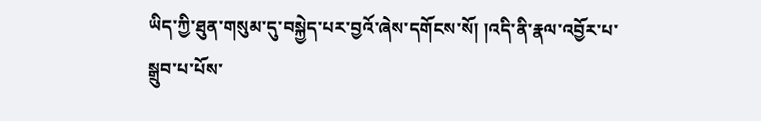ཡིད་ཀྱི་ཐུན་གསུམ་དུ་བསྐྱེད་པར་བྱའོ་ཞེས་དགོངས་སོ། །འདི་ནི་རྣལ་འབྱོར་པ་སྒྲུབ་པ་པོས་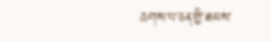ཆགས་པ་ཅན་གྱི་ཐམས་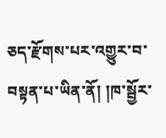ཅད་རྫོགས་པར་འགྱུར་བ་བསྟན་པ་ཡིན་ནོ། །ཁ་སྦྱོར་